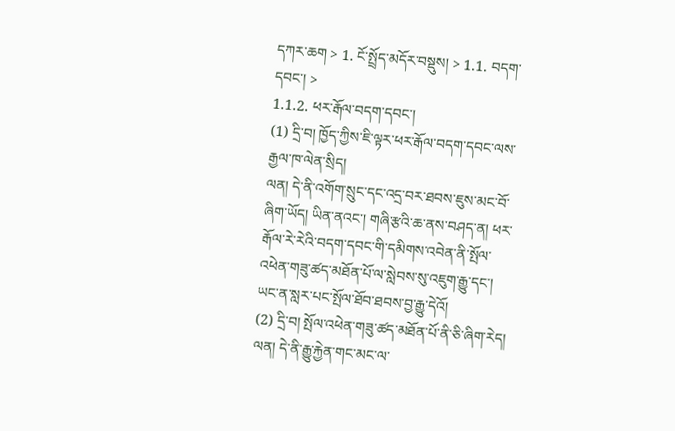དཀར་ཆག > 1. ངོ་སྤྲོད་མདོར་བསྡུས། > 1.1. བདག་དབང་། >
1.1.2. ཕར་རྒོལ་བདག་དབང་།
(1) དྲི་བ། ཁྱོད་ཀྱིས་ཇི་ལྟར་ཕར་རྒོལ་བདག་དབང་ལས་རྒྱལ་ཁ་ལེན་སྲིད།
ལན། དེ་ནི་འགོག་སྲུང་དང་འདྲ་བར་ཐབས་ཇུས་མང་བོ་ཞིག་ཡོད། ཡིན་ནའང་། གཞི་རྩའི་ཆ་ནས་བཤད་ན། ཕར་རྒོལ་རེ་རེའི་བདག་དབང་གི་དམིགས་འབེན་ནི་སྤོལ་འཕེན་གཟུ་ཚད་མཐོན་པོ་ལ་སླེབས་སུ་འཇུག་རྒྱུ་དང་། ཡང་ན་སླར་པང་སྤོལ་ཐོབ་ཐབས་བྱ་རྒྱུ་དེའོ།
(2) དྲི་བ། སྤོལ་འཕེན་གཟུ་ཚད་མཐོན་པོ་ནི་ཅི་ཞིག་རེད།
ལན། དེ་ནི་རྒྱུ་རྐྱེན་གང་མང་ལ་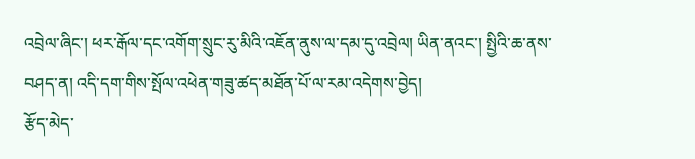འབྲེལ་ཞིང་། ཕར་རྒོལ་དང་འགོག་སྲུང་རུ་མིའི་འཇོན་ནུས་ལ་དམ་དུ་འབྲེལ། ཡིན་ནའང་། སྤྱིའི་ཆ་ནས་བཤད་ན། འདི་དག་གིས་སྤོལ་འཕེན་གཟུ་ཚད་མཐོན་པོ་ལ་རམ་འདེགས་བྱེད།
རྩོད་མེད་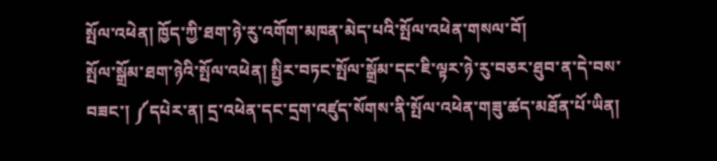སྤོལ་འཕེན། ཁྱོད་ཀྱི་ཐག་ཉེ་རུ་འགོག་མཁན་མེད་པའི་སྤོལ་འཕེན་གསལ་བོ།
སྤོལ་སྒྲོམ་ཐག་ཉེའི་སྤོལ་འཕེན། སྤྱིར་བཏང་སྤོལ་སྒྲོམ་དང་ཇི་ལྟར་ཉེ་རུ་བཅར་ཐུབ་ན་དེ་བས་བཟང་། ༼དཔེར་ན། དྲ་འཕེན་དང་དྲག་འཛུད་སོགས་ནི་སྤོལ་འཕེན་གཟུ་ཚད་མཐོན་པོ་ཡིན།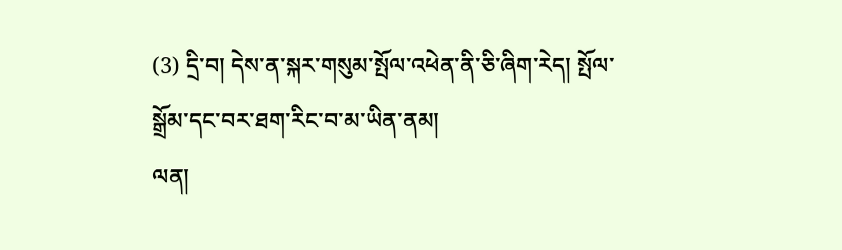(3) དྲི་བ། དེས་ན་སྐར་གསུམ་སྤོལ་འཕེན་ནི་ཅི་ཞིག་རེད། སྤོལ་སྒྲོམ་དང་བར་ཐག་རིང་བ་མ་ཡིན་ནམ།
ལན།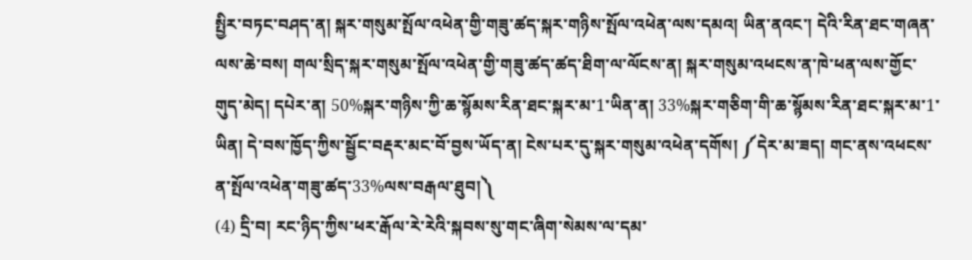སྤྱིར་བཏང་བཤད་ན། སྐར་གསུམ་སྤོལ་འཕེན་གྱི་གཟུ་ཚད་སྐར་གཉིས་སྤོལ་འཕེན་ལས་དམའ། ཡིན་ནའང་། དེའི་རིན་ཐང་གཞན་ལས་ཆེ་བས། གལ་སྲིད་སྐར་གསུམ་སྤོལ་འཕེན་གྱི་གཟུ་ཚད་ཚད་ཐིག་ལ་ལོངས་ན། སྐར་གསུམ་འཕངས་ན་ཁེ་ཕན་ལས་གྱོང་གུད་མེད། དཔེར་ན། 50%སྐར་གཉིས་ཀྱི་ཆ་སྙོམས་རིན་ཐང་སྐར་མ་1་ཡིན་ན། 33%སྐར་གཅིག་གི་ཆ་སྙོམས་རིན་ཐང་སྐར་མ་1་ཡིན། དེ་བས་ཁྱོད་ཀྱིས་སྦྱོང་བརྡར་མང་བོ་བྱས་ཡོད་ན། ངེས་པར་དུ་སྐར་གསུམ་འཕེན་དགོས། ༼དེར་མ་ཟད། གང་ནས་འཕངས་ན་སྤོལ་འཕེན་གཟུ་ཚད་33%ལས་བརྒལ་ཐུབ།༽
(4) དྲི་བ། རང་ཉིད་ཀྱིས་ཕར་རྒོལ་རེ་རེའི་སྐབས་སུ་གང་ཞིག་སེམས་ལ་དམ་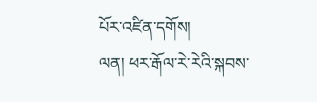པོར་འཛིན་དགོས།
ལན། ཕར་རྒོལ་རེ་རེའི་སྐབས་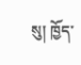སུ། ཁྱོད་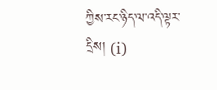ཀྱིས་རང་ཉིད་ལ་འདི་ལྟར་དྲིས། (i)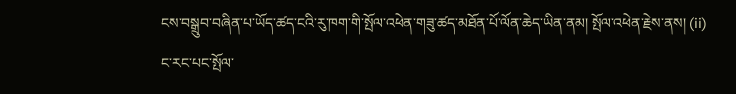ངས་བསྒྲུབ་བཞིན་པ་ཡོད་ཚད་ངའི་རུ་ཁག་གི་སྤོལ་འཕེན་གཟུ་ཚད་མཐོན་པོ་ལོན་ཆེད་ཡིན་ནམ། སྤོལ་འཕེན་རྗེས་ནས། (ii) ང་རང་པང་སྤོལ་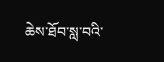ཆེས་ཐོབ་སླ་བའི་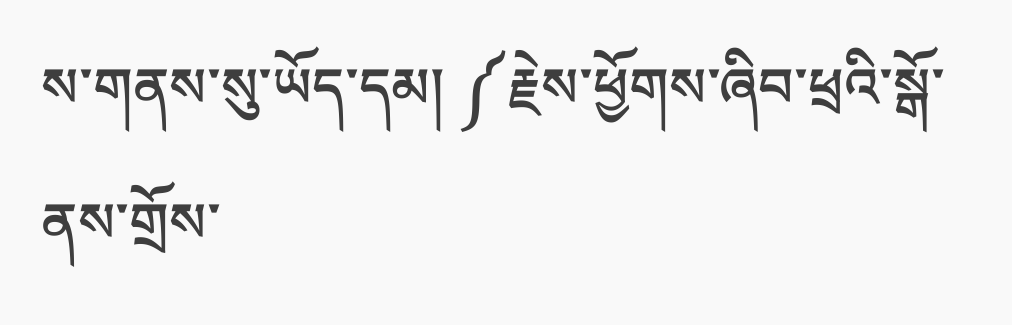ས་གནས་སུ་ཡོད་དམ། ༼རྗེས་ཕྱོགས་ཞིབ་ཕྲའི་སྒོ་ནས་གྲོས་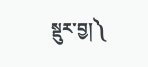སྡུར་བྱ།༽